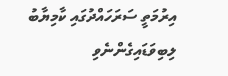އިރުމަތީ ސަރަހައްދުގައި ކާމިޔާބު ލިބިވަޑައިގެންނެވި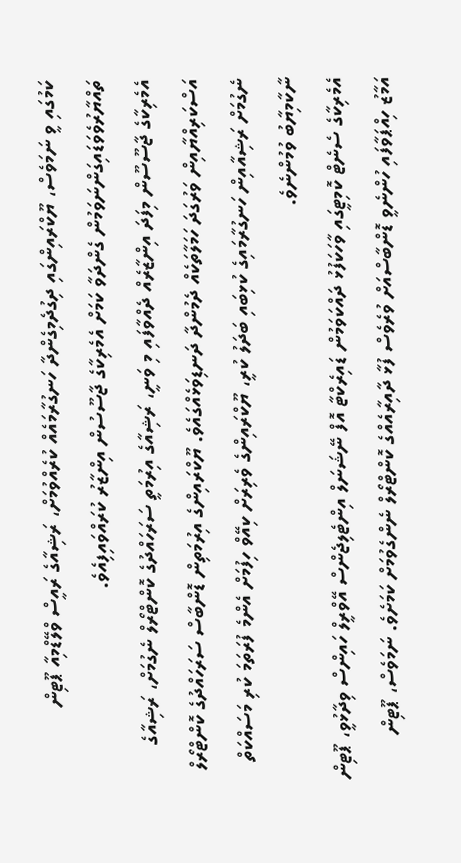ކަމުގައި ވީ ނަމަވެސް، ޔޫކްރައިންގައި ދިގުދެމިގެންދާ ހަނގުރާމައެއް ކުރެއްވުމަށް، ރަޝިއާގެ ރައީސް ވްލޭޑްމިއާ ޕޫޓިން ތައްޔާރުވެވަޑައިގަންނަވަމުން ގެންދަވާ ކަމަށް އެމެރިކާގެ ޖާސޫސުން އިންޒާރު ކުރައްވައިފިއެވެ.
އެމެރިކާގެ ޖާސޫސޫން މިފަދަ އިންޒާރެއް ދެއްވާފައި މި ވަނީ، ރަޝިއާގެ އިރުމަތީ ސަރަހައްދުގެ ކޮންޓްރޯލް ނެގުމަށް، ރަޝިއާގެ އަސްކަރިއްޔާއިން ވަރުގަދަ ހަމަލާތަކެއް ދެމުންދާ ދަނޑިވަޅެއްގައެވެ. ޔޫކްރައިންގެ އިރުމަތިން ޑޮންބާސް ސަރަހައްދުގެ ކޮންޓްރޯލް ނެގުމަށް ރަޝިއާއިން ހަނގުރާމައިގެ ކުޅިބައި ބަދަލު ކުރީ، ޔޫކްރައިންގެ ވެރިރަށް ކިއޭވް ހިފުމަށް އެންމެ ފުރަތަމަ ކުރި މަސައްކަތް ނާކާމިޔާބު ވުމުންނެވެ.
އެމެރިކާގެ ސެނެޓް ކޮމިޓީގައި ވާހަކަފުޅު ދައްކަވަމުން ޑައިރެކްޓާ އޮފް ނޭޝަނަލް އިންޓެލިޖެންސް އޭވްރީލް ހައިންސް ވިދާޅުވީ، ޕޫޓިން އަމާޒު ހިއްޕަވާފައި ހުންނެވީ ޑޮންބާސްއަށް ވުރެވެސް ފުޅާ ދާއިރާއެއްގެ ކޮންޓްރޯލް ނެންގެވުމަށް ކަމަށެވެ. ނަމަވެސް، ޕޫޓިން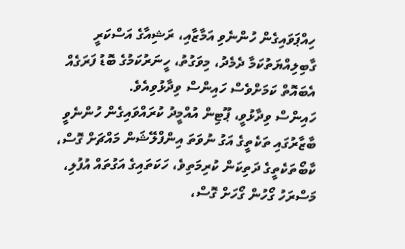ހިއްޕަވައިގެން ހުންނެވި އަމާޒާއި، ރަޝިއާގެ އަސްކަރީ ގާބިލިއްޔަތުކަމާ ދެމެދު، މިވަގުތު، ހީނަރުކަމުގެ ބޮޑު ފަރަގެއް އެބައޮތް ކަމަށްވެސް ހައިންސް ވިދާޅުވިއެވެ.
ހައިންސް ވިދާޅުވީ، ޕޫޓިން އުއްމީދު ކުރައްވައިގެން ހުންނެވީ ބާޒާރުގައި ތަކެތީގެ އަގު ނުވަތަ އިންފްލޭޝަން މައްޗަށް ގޮސް، ކާބޯތަކެތީގެ ދަތިކަން ކުރިމަތިވެ، ހަކަތައިގެ އަގުތައް އުފުލި، މަސްރަހު ގޯހުން ގޯހަށް ގޮސް،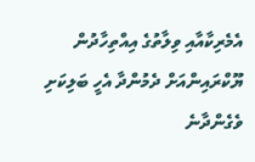އެމެރިކާއާއި ވިލާތުގެ އިއްތިހާދުން ޔޫކްރައިންއަށް ދެމުންދާ އެހީ ބަލިކަށި ވެގެންދާނެ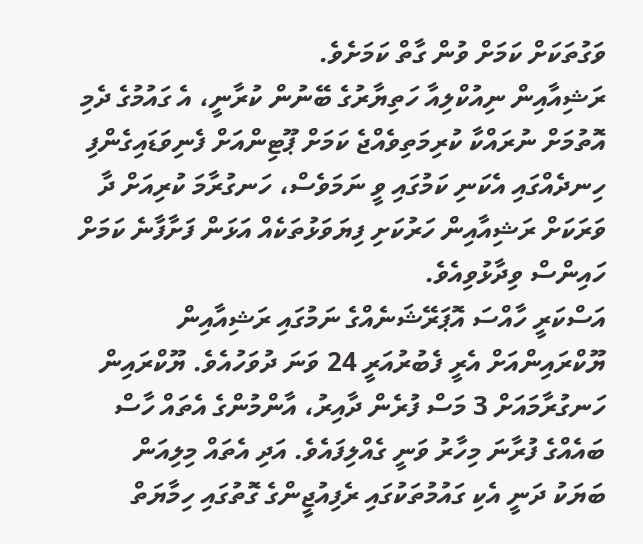ވަގުތަކަށް ކަމަށް ވުން ގާތް ކަމަށެވެ.
ރަޝިއާއިން ނިއުކްލިއާ ހަތިޔާރުގެ ބޭނުން ކުރާނީ، އެ ގައުމުގެ ދެމި އޮތުމަށް ނުރައްކާ ކުރިމަތިވެއްޖެ ކަމަށް ޕޫޓިންއަށް ފެނިވަޑައިގެންފި ހިނދެއްގައި އެކަނި ކަމުގައި ވީ ނަމަވެސް، ހަނގުރާމަ ކުރިއަށް ދާ ވަރަކަށް ރަޝިއާއިން ހަރުކަށި ފިޔަވަޅުތަކެއް އަޅަން ފަށާފާނެ ކަމަށް ހައިންސް ވިދާޅުވިއެވެ.
އަސްކަރީ ހާއްސަ އޮޕަރޭޝަނެއްގެ ނަމުގައި ރަޝިއާއިން ޔޫކްރައިންއަށް އެރީ ފެބުރުއަރީ 24 ވަނަ ދުވަހުއެވެ. ޔޫކްރައިން ހަނގުރާމައަށް 3 މަސް ފުރެން ދާއިރު، އާންމުންގެ އެތައް ހާސް ބައެއްގެ ފުރާނަ މިހާރު ވަނީ ގެއްލިފައެވެ. އަދި އެތައް މިލިއަން ބަޔަކު ދަނީ އެކި ގައުމުތަކުގައި ރެފިއުޖީންގެ ގޮތުގައި ހިމާޔަތް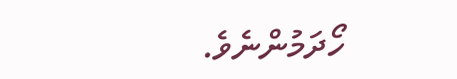ހޯދަމުންނެވެ.